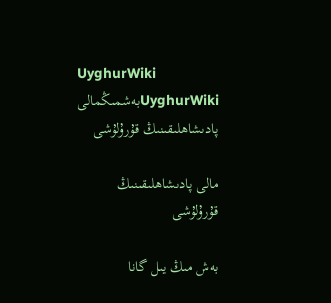UyghurWiki
UyghurWikiبەشمىڭمالى پادىشاھلىقىنىڭ قۇرۇلۇشى

مالى پادىشاھلىقىنىڭ قۇرۇلۇشى

بەش مىڭ يىل گانا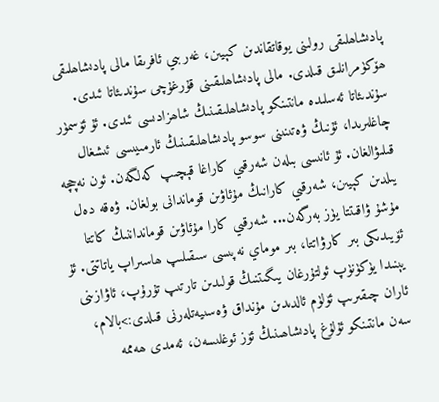پادىشاھلىقى رولىنى يوقاتقاندىن كېيىن، غەربىي ئافرىقا مالى پادىشاھلىقى ھۆكۈمرانلىق قىلدى. مالى پادىشاھلىقىنى قۇرغۇچى سۇندىئاتا ئىدى. سۇندىئاتا ئەسلىدە مانتىنكو پادىشاھلىقىنىڭ شاھزادىسى ئىدى. ئۇ ئۆسمۈر چاغلىرىدا، ئۇنىڭ ۋەتىنىنى سوسو پادىشاھلىقىنىڭ ئارمىيىسى ئىشغال قىلىۋالغان. ئۇ ئانىسى بىلەن شەرقىي كاراغا قېچىپ كەلگەن. ئون نەچچە يىلدىن كېيىن، شەرقىي كارانىڭ مۇئاۋىن قوماندانى بولغان. ۋەقە دەل مۇشۇ ۋاقىتتا يۈز بەرگەن... شەرقىي كارا مۇئاۋىن قومانداننىڭ كاتتا ئۆيىدىكى بىر كارۋاتتا، بىر موماي نەپىسى سىقىلىپ ھاسىراپ ياتاتتى. ئۇ يېنىدا يۈكۈنۈپ ئولتۇرغان يىگىتنىڭ قولىدىن تارتىپ تۇرۇپ، ئاۋازىنى ئاران چىقىرىپ ئۆلۈم ئالدىدىن مۇنداق ۋەسىيەتلەرنى قىلدى:>بالام، سەن مانتىنكو ئۇلۇغ پادىشاھىنىڭ ئۆز ئوغلىسەن، ئەمدى ھەممە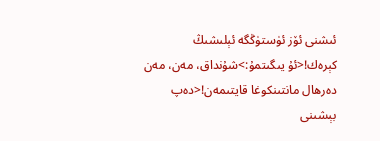ئىشنى ئۆز ئۈستۈڭگە ئېلىشىڭ كېرەك!<ئۇ يىگىتمۇ:>شۇنداق، مەن، مەن دەرھال مانتىنكوغا قايتىمەن!<دەپ بېشىنى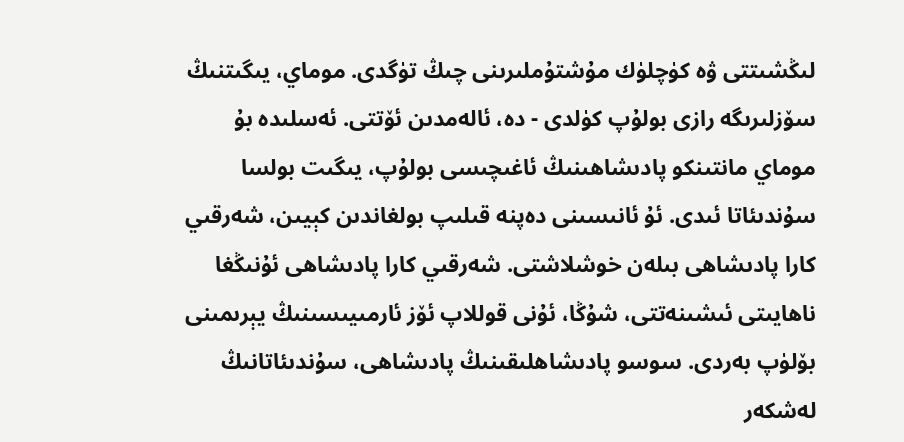لىڭشىتتى ۋە كۈچلۈك مۇشتۇملىرىنى چىڭ تۈگدى. موماي، يىگىتنىڭ سۆزلىرىگە رازى بولۇپ كۈلدى - دە، ئالەمدىن ئۆتتى. ئەسلىدە بۇ موماي مانتىنكو پادىشاھىنىڭ ئاغىچىسى بولۇپ، يىگىت بولسا سۇندىئاتا ئىدى. ئۇ ئانىسىنى دەپنە قىلىپ بولغاندىن كېيىن، شەرقىي كارا پادىشاھى بىلەن خوشلاشتى. شەرقىي كارا پادىشاھى ئۇنىڭغا ناھايىتى ئىشىنەتتى، شۇڭا، ئۇنى قوللاپ ئۆز ئارمىيىسىنىڭ يېرىمىنى بۆلۈپ بەردى. سوسو پادىشاھلىقىنىڭ پادىشاھى، سۇندىئاتانىڭ لەشكەر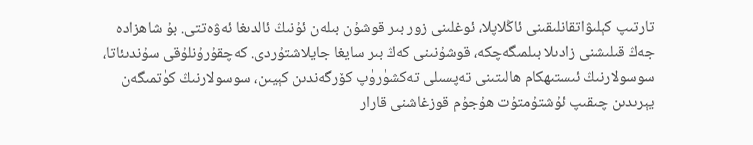تارتىپ كېلىۋاتقانلىقىنى ئاڭلاپلا، ئوغلىنى زور بىر قوشۇن بىلەن ئۇنىڭ ئالدىغا ئەۋەتتى. بۇ شاھزادە جەڭ قىلىشنى زادىلا بىلمىگەچكە، قوشۇنىنى كەڭ بىر سايغا جايلاشتۇردى. كەچقۇرۇنلۇقى سۇندىئاتا، سوسولارنىڭ ئىستىھكام ھالىتىنى تەپسىلى تەكشۈرۈپ كۆرگەندىن كېيىن، سوسولارنىڭ كۈتمىگەن يېرىدىن چىقىپ ئۇشتۇمتۇت ھۇجۇم قوزغاشنى قارار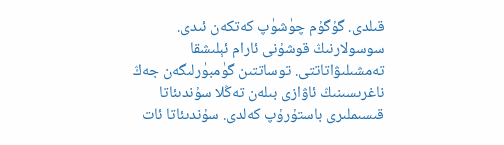قىلدى. گۇگۇم چۈشۈپ كەتكەن ئىدى. سوسولارنىڭ قوشۇنى ئارام ئېلىشقا تەمشىلىۋاتاتتى. توساتتىن گۈمبۈرلىگەن جەڭ ناغرىسىنىڭ ئاۋازى بىلەن تەڭلا سۇندىئاتا قىسىملىرى باستۇرۇپ كەلدى. سۇندىئاتا ئات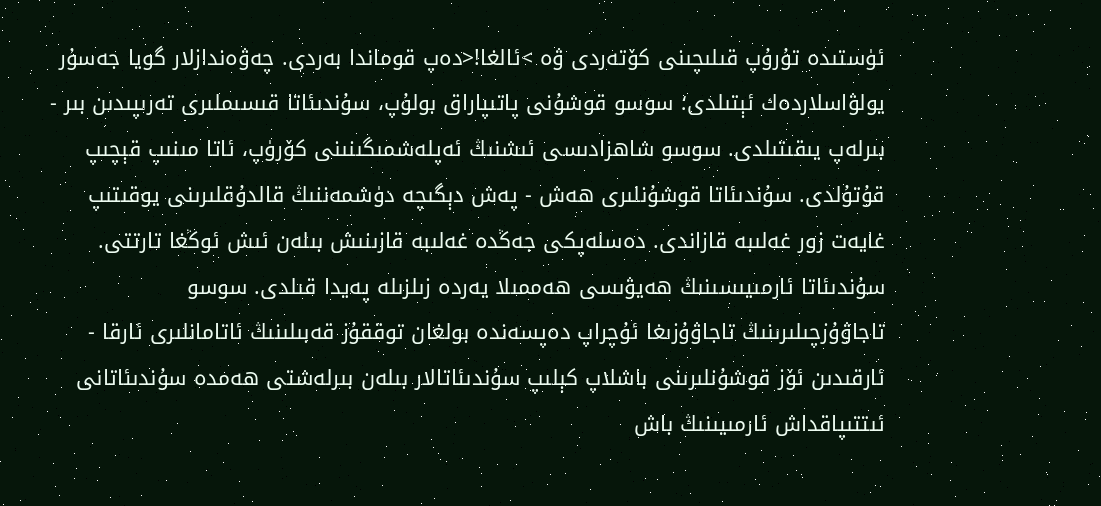ئۈستىدە تۇرۇپ قىلىچىنى كۆتەردى ۋە >ئالغا!<دەپ قوماندا بەردى. چەۋەندازلار گويا جەسۇر يولۋاسلاردەك ئېتىلدى؛ سوسو قوشۇنى پاتىپاراق بولۇپ، سۇندىئاتا قىسىملىرى تەرىپىدىن بىر - بىرلەپ يىقىتىلدى. سوسو شاھزادىسى ئىشنىڭ ئەپلەشمىگىنىنى كۆرۈپ، ئاتا مىنىپ قېچىپ قۇتۇلدى. سۇندىئاتا قوشۇنلىرى ھەش - پەش دېگىچە دۈشمەننىڭ قالدۇقلىرىنى يوقىتىپ غايەت زور غەلىبە قازاندى. دەسلەپكى جەڭدە غەلىبە قازىنىش بىلەن ئىش ئوڭغا تارتتى. سۇندىئاتا ئارمىيىسىنىڭ ھەيۋىسى ھەممىلا يەردە زىلزىلە پەيدا قىلدى. سوسو تاجاۋۇزچىلىرىنىڭ تاجاۋۇزىغا ئۇچراپ دەپسەندە بولغان توققۇز قەبىلىنىڭ ئاتامانلىرى ئارقا - ئارقىدىن ئۆز قوشۇنلىرىنى باشلاپ كېلىپ سۇندىئاتالار بىلەن بىرلەشتى ھەمدە سۇندىئاتانى ئىتتىپاقداش ئارمىيىنىڭ باش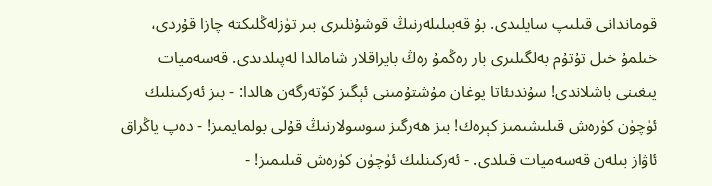قوماندانى قىلىپ سايلىدى. بۇ قەبىلىلەرنىڭ قوشۇنلىرى بىر تۈزلەڭلىكتە چازا قۇردى، خىلمۇ خىل تۇتۇم بەلگىلىرى بار رەڭمۇ رەڭ بايراقلار شامالدا لەپىلدىدى. قەسەميات يىغىنى باشلاندى! سۇندىئاتا يوغان مۇشتۇمىنى ئېگىز كۆتەرگەن ھالدا: - بىز ئەركىنلىك ئۈچۈن كۈرەش قىلىشىمىز كېرەك! بىز ھەرگىز سوسولارنىڭ قۇلى بولمايمىز! - دەپ ياڭراق ئاۋاز بىلەن قەسەميات قىلدى. - ئەركىنلىك ئۈچۈن كۈرەش قىلىمىز! -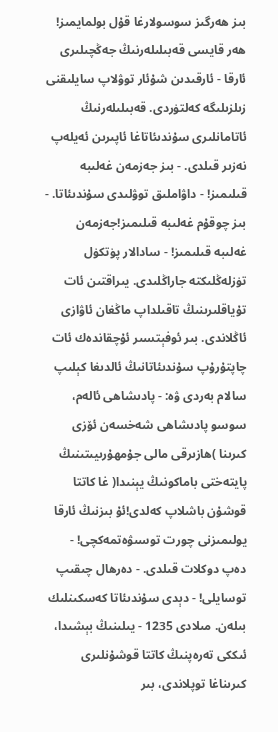بىز ھەرگىز سوسولارغا قۇل بولمايمىز! ھەر قايسى قەبىلىلەرنىڭ جەڭچىلىرى ئارقا - ئارقىدىن شۇئار توۋلاپ سايلىقنى زىلزىلىگە كەلتۈردى. قەبىلىلەرنىڭ ئاتامانلىرى سۇندىئاتاغا ئاپىرىن ئەيلەپ نەزىر قىلدى. - بىز جەزمەن غەلىبە قىلىمىز! - داۋاملىق توۋلىدى سۇندىئاتا. - بىز چوقۇم غەلىبە قىلىمىز!جەزمەن غەلىبە قىلىمىز! - سادالار پۈتكۈل تۈزلەڭلىكتە جاراڭلىدى. يىراقتىن ئات تۇياقلىرىنىڭ تاقىلداپ ماڭغان ئاۋازى ئاڭلاندى. بىر ئوفېتسىر ئۇچقاندەك ئات چاپتۇرۇپ سۇندىئاتانىڭ ئالدىغا كېلىپ سالام بەردى ۋە: - پادىشاھى ئالەم، سوسو پادىشاھى شەخسەن ئۆزى كىرىنا )ھازىرقى مالى جۇمھۇرىيىتىنىڭ پايتەختى باماكونىڭ يېنىدا( غا كاتتا قوشۇن باشلاپ كەلدى!ئۇ بىزنىڭ ئارقا يولىمىزنى چورت توسىۋەتمەكچى! - دەپ دوكلات قىلدى. - دەرھال چىقىپ توسايلى! - دېدى سۇندىئاتا كەسكىنلىك بىلەن. مىلادى 1235 - يىلىنىڭ بېشىدا، ئىككى تەرەپنىڭ كاتتا قوشۇنلىرى كىرىناغا توپلاندى، بىر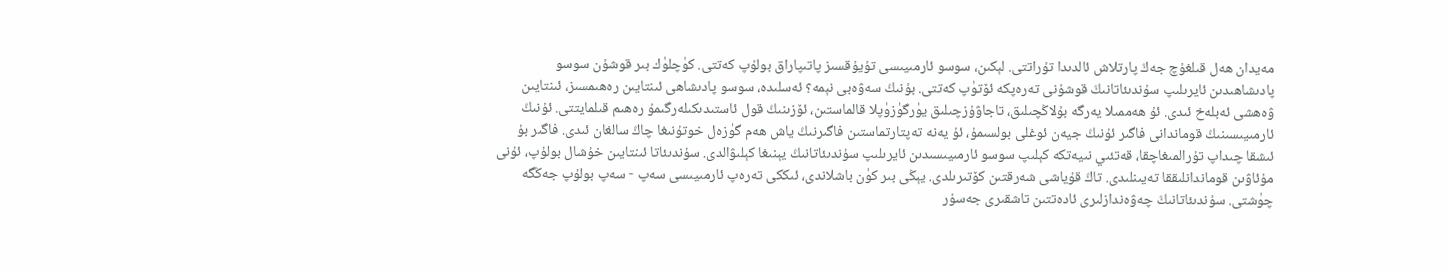مەيدان ھەل قىلغۇچ جەڭ پارتلاش ئالدىدا تۇراتتى. لېكىن، سوسو ئارمىيىسى تۇيۇقسىز پاتىپاراق بولۇپ كەتتى. كۈچلۈك بىر قوشۇن سوسو پادىشاھىدىن ئايرىلىپ سۇندىئاتانىڭ قوشۇنى تەرەپكە ئۆتۈپ كەتتى. بۇنىڭ سەۋەبى نېمە؟ ئەسلىدە، سوسو پادىشاھى ئىنتايىن رەھىمسىز، ئىنتايىن ۋەھشى ئەبلەخ ئىدى. ئۇ ھەممىلا يەرگە بۇلاڭچىلىق، تاجاۋۇزچىلىق يۈرگۈزۈپلا قالماستىن، ئۆزىنىڭ قول ئاستىدىكىلەرگىمۇ رەھىم قىلمايتتى. ئۇنىڭ ئارمىيىسىنىڭ قوماندانى فاگىر ئۇنىڭ جيەن ئوغلى بولسىمۇ، ئۇ يەنە تەپتارتماستىن فاگىرنىڭ ياش ھەم گۈزەل خوتۇنىغا چاڭ سالغان ئىدى. فاگىر بۇ ئىشقا چىداپ تۇرالمىغاچقا، قەتئىي نىيەتكە كېلىپ سوسو ئارمىيىسىدىن ئايرىلىپ سۇندىئاتانىڭ يېنىغا كېلىۋالدى. سۇندىئاتا ئىنتايىن خۇشال بولۇپ، ئۇنى مۇئاۋىن قوماندانلىققا تەيىنلىدى. تاڭ قۇياشى شەرقتىن كۆتىرىلدى. يېڭى بىر كۈن باشلاندى، ئىككى تەرەپ ئارمىيىسى سەپ - سەپ بولۇپ جەڭگە چۈشتى. سۇندىئاتانىڭ چەۋەندازلىرى ئادەتتىن تاشقىرى جەسۇر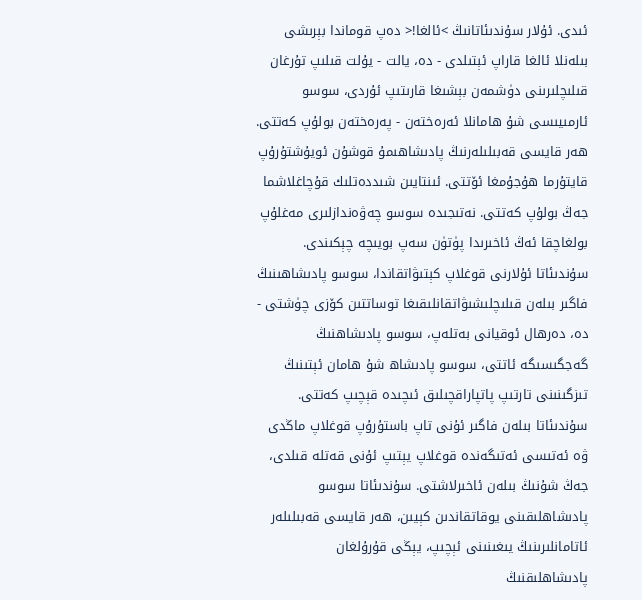ئىدى. ئۇلار سۇندىئاتانىڭ >ئالغا!< دەپ قوماندا بېرىشى بىلەنلا ئالغا قاراپ ئېتىلدى - دە، يالت - يۇلت قىلىپ تۇرغان قىلىچلىرىنى دۈشمەن بېشىغا قارىتىپ ئۇردى، سوسو ئارمىيىسى شۇ ھامانلا ئەرەختەن - پەرەختەن بولۇپ كەتتى. ھەر قايسى قەبىلىلەرنىڭ پادىشاھىمۇ قوشۇن ئويۇشتۇرۇپ قايتۇرما ھۇجۇمغا ئۆتتى. ئىنتايىن شىددەتلىك قۇچاغلاشما جەڭ بولۇپ كەتتى. نەتىجىدە سوسو چەۋەندازلىرى مەغلۇپ بولغاچقا ئەڭ ئاخىرىدا پۈتۈن سەپ بويىچە چېكىندى. سۇندىئاتا ئۇلارنى قوغلاپ كېتىۋاتقاندا، سوسو پادىشاھىنىڭ فاگىر بىلەن قىلىچلىشىۋاتقانلىقىغا توساتتىن كۆزى چۈشتى - دە، دەرھال ئوقيانى بەتلەپ، سوسو پادىشاھنىڭ گەجگىسىگە ئاتتى، سوسو پادىشاھ شۇ ھامان ئېتىنىڭ تىزگىنىنى تارتىپ پاتپاراقچىلىق ئىچىدە قېچىپ كەتتى. سۇندىئاتا بىلەن فاگىر ئۇنى تاپ باستۇرۇپ قوغلاپ ماڭدى ۋە ئەتىسى ئەتىگەندە قوغلاپ يېتىپ ئۇنى قەتلە قىلدى، جەڭ شۇنىڭ بىلەن ئاخىرلاشتى. سۇندىئاتا سوسو پادىشاھلىقىنى يوقاتقاندىن كېيىن، ھەر قايسى قەبىلىلەر ئاتامانلىرىنىڭ يىغىنىنى ئېچىپ، يېڭى قۇرۇلغان پادىشاھلىقنىڭ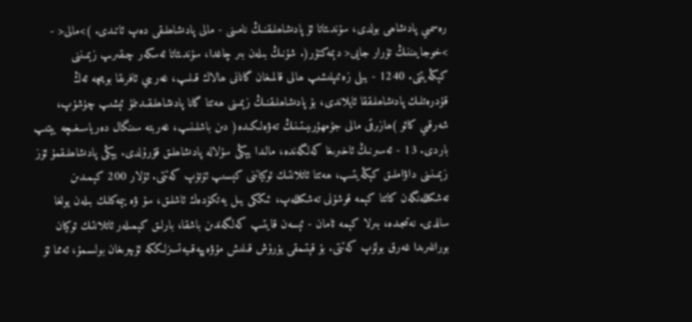رەسمىي پادىشاھى بولدى، سۇندىئاتا ئۇ پادىشاھلىقنىڭ نامىنى - مالى پادىشاھلىقى دەپ ئاتىدى. )>مالى< - >خوجايىننىڭ تۇرار جايى< دېمەكتۇر(. شۇنىڭ بىلەن بىر چاغدا، سۇندىئاتا ئەسكەر چىقىرىپ زېمىننى كېڭەيتتى. 1240 - يىلى زەئىپلىشىپ ھالى قالمىغان گانانى ھالاك قىلىپ، غەربىي ئافرىقا بويىچە ئەڭ قۇدرەتلىك پادىشاھلىققا ئايلاندى، بۇ پادىشاھلىقنىڭ زېمىنى ھەتتا گانا پادىشاھلىقىدىنمۇ ئېشىپ چۈشۈپ، شەرقىي كائو )ھازىرقى مالى جۇمھۇرىيىتىنىڭ تەۋەلىكىدە( دىن باشلىنىپ، غەربتە سىنگال دەرياسىغىچە يېتىپ باردى. 13 - ئەسىرنىڭ ئاخىرىغا كەلگەندە، مالىدا يېڭى سۇلالە پادىشاھلىق قۇرۇلدى. يېڭى پادىشاھلىقمۇ ئۆز زېمىنىنى داۋاملىق كېڭەيتىپ، ھەتتا ئاتلانتىك ئوكياننى كېسىپ ئۆتۈپ كەتتى. ئۇلار 200 كېمىدىن تەشكىللەنگەن كاتتا كېمە قوشۇنى تەشكىللەپ، ئىككى يىل يەتكۈدەك ئاشلىق، سۇ ۋە يېمەكلىك بىلەن يولغا سالدى. نەتىجىدە، بىرلا كېمە ئامان - ئېسەن قايتىپ كەلگەندىن باشقا، بارلىق كېمىلەر ئاتلانتىك ئوكيان بورانلىرىدا غەرق بولۇپ كەتتى. بۇ قېتىمقى يۈرۈش قىلىش مۇۋەپپەقىيەتسىزلىككە ئۇچرىغان بولسىمۇ، ئەمما ئۇ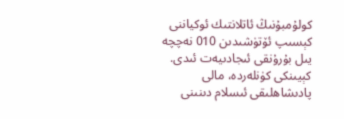كولۇمبۇنىڭ ئاتلانتىك ئوكياننى كېسىپ ئۆتۈشىدىن 010 نەچچە يىل بۇرۇنقى ئىجادىيەت ئىدى. كېيىنكى كۈنلەردە، مالى پادىشاھلىقى ئىسلام دىنىنى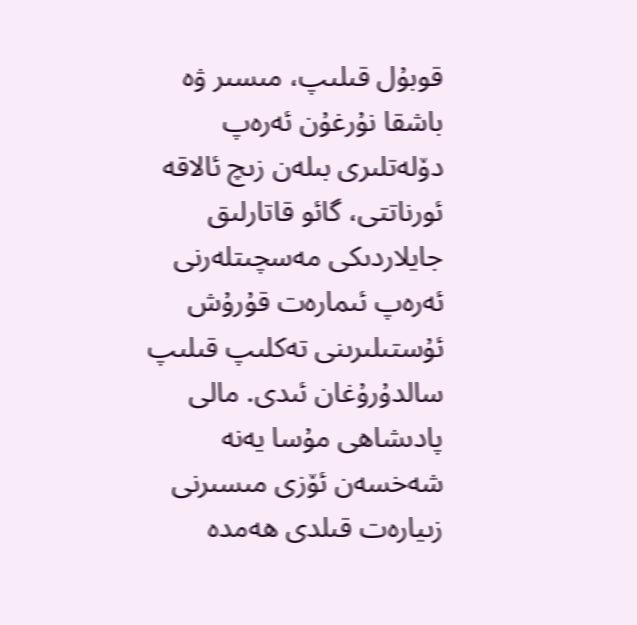قوبۇل قىلىپ، مىسىر ۋە باشقا نۇرغۇن ئەرەپ دۆلەتلىرى بىلەن زىچ ئالاقە ئورناتتى، گائو قاتارلىق جايلاردىكى مەسچىتلەرنى ئەرەپ ئىمارەت قۇرۇش ئۇستىلىرىنى تەكلىپ قىلىپ سالدۇرۇغان ئىدى. مالى پادىشاھى مۇسا يەنە شەخسەن ئۆزى مىسىرنى زىيارەت قىلدى ھەمدە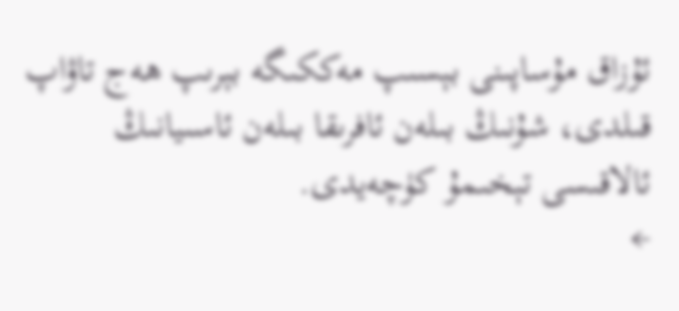ئۇزاق مۇساپىنى بېسىپ مەككىگە بېرىپ ھەج تاۋاپ قىلدى، شۇنىڭ بىلەن ئافرىقا بىلەن ئاسىيانىڭ ئالاقىسى تېخىمۇ كۈچەيدى.
←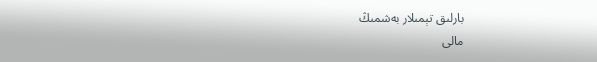بارلىق تېمىلار بەشمىڭ
مالى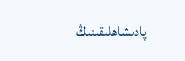پادىشاھلىقىنىڭ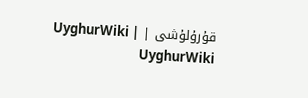قۇرۇلۇشى | UyghurWiki | UyghurWiki